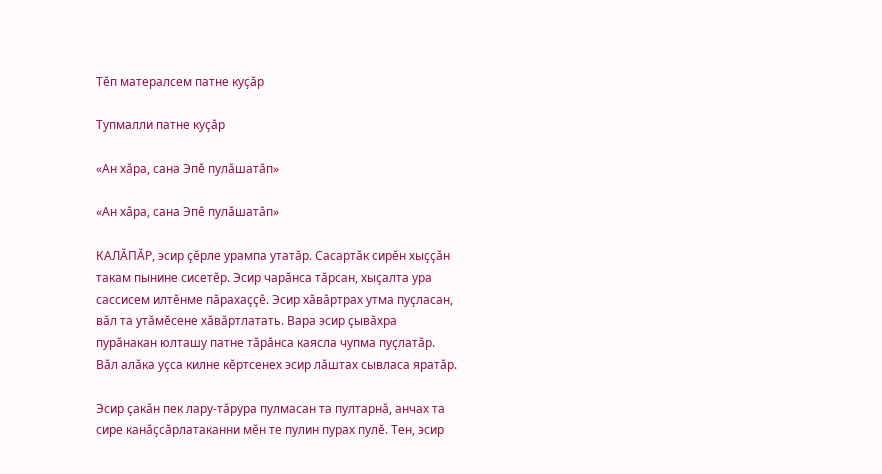Тӗп матералсем патне куҫӑр

Тупмалли патне куҫӑр

«Ан хӑра, сана Эпӗ пулӑшатӑп»

«Ан хӑра, сана Эпӗ пулӑшатӑп»

КАЛӐПӐР, эсир ҫӗрле урампа утатӑр. Сасартӑк сирӗн хыҫҫӑн такам пынине сисетӗр. Эсир чарӑнса тӑрсан, хыҫалта ура сассисем илтӗнме пӑрахаҫҫӗ. Эсир хӑвӑртрах утма пуҫласан, вӑл та утӑмӗсене хӑвӑртлатать. Вара эсир ҫывӑхра пурӑнакан юлташу патне тӑрӑнса каясла чупма пуҫлатӑр. Вӑл алӑка уҫса килне кӗртсенех эсир лӑштах сывласа яратӑр.

Эсир ҫакӑн пек лару-тӑрура пулмасан та пултарнӑ, анчах та сире канӑҫсӑрлатаканни мӗн те пулин пурах пулӗ. Тен, эсир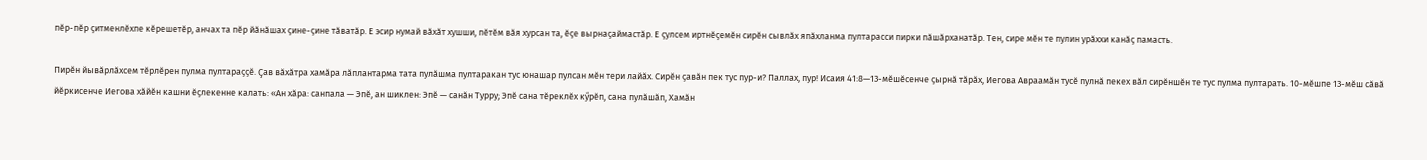пӗр-пӗр ҫитменлӗхпе кӗрешетӗр, анчах та пӗр йӑнӑшах ҫине-ҫине тӑватӑр. Е эсир нумай вӑхӑт хушши, пӗтӗм вӑя хурсан та, ӗҫе вырнаҫаймастӑр. Е ҫулсем иртнӗҫемӗн сирӗн сывлӑх япӑхланма пултарасси пирки пӑшӑрханатӑр. Тен, сире мӗн те пулин урӑххи канӑҫ памасть.

Пирӗн йывӑрлӑхсем тӗрлӗрен пулма пултараҫҫӗ. Ҫав вӑхӑтра хамӑра лӑплантарма тата пулӑшма пултаракан тус юнашар пулсан мӗн тери лайӑх. Сирӗн ҫавӑн пек тус пур-и? Паллах, пур! Исаия 41:8—13-мӗшӗсенче ҫырнӑ тӑрӑх, Иегова Авраамӑн тусӗ пулнӑ пекех вӑл сирӗншӗн те тус пулма пултарать. 10-мӗшпе 13-мӗш сӑвӑ йӗркисенче Иегова хӑйӗн кашни ӗҫлекенне калать: «Ан хӑра: санпала — Эпӗ, ан шиклен: Эпӗ — санӑн Турру; Эпӗ сана тӗреклӗх кӳрӗп, сана пулӑшӑп, Хамӑн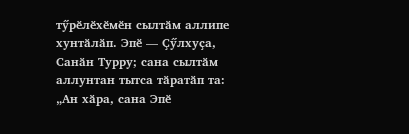тӳрӗлӗхӗмӗн сылтӑм аллипе хунтӑлӑп. Эпӗ — Ҫӳлхуҫа, Санӑн Турру; сана сылтӑм аллунтан тытса тӑратӑп та: „Ан хӑра, сана Эпӗ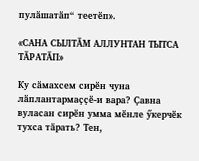пулӑшатӑп“ теетӗп».

«САНА СЫЛТӐМ АЛЛУНТАН ТЫТСА ТӐРАТӐП»

Ку сӑмахсем сирӗн чуна лӑплантармаҫҫӗ-и вара? Ҫавна вуласан сирӗн умма мӗнле ӳкерчӗк тухса тӑрать? Тен,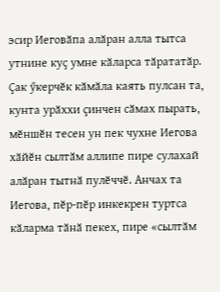эсир Иеговӑпа алӑран алла тытса утнине куҫ умне кӑларса тӑрататӑр. Ҫак ӳкерчӗк кӑмӑла каять пулсан та, кунта урӑххи ҫинчен сӑмах пырать, мӗншӗн тесен ун пек чухне Иегова хӑйӗн сылтӑм аллипе пире сулахай алӑран тытнӑ пулӗччӗ. Анчах та Иегова, пӗр-пӗр инкекрен туртса кӑларма тӑнӑ пекех, пире «сылтӑм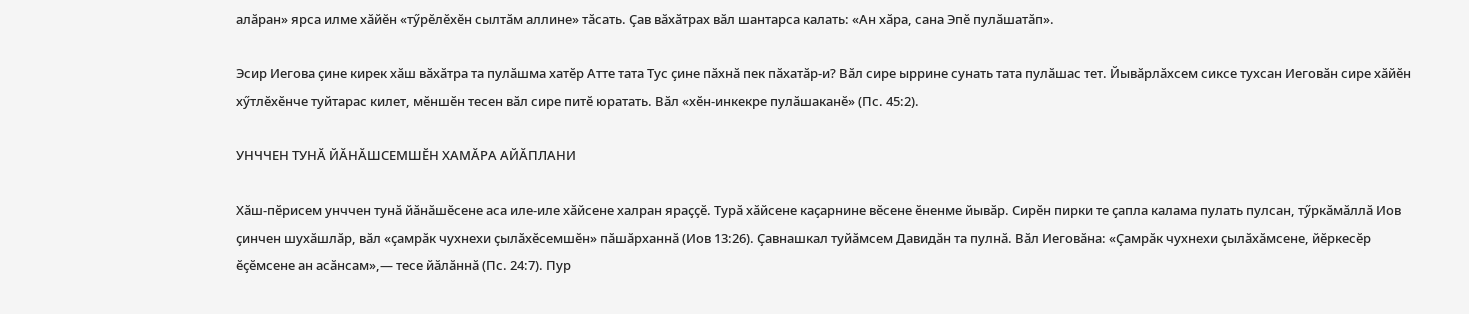алӑран» ярса илме хӑйӗн «тӳрӗлӗхӗн сылтӑм аллине» тӑсать. Ҫав вӑхӑтрах вӑл шантарса калать: «Ан хӑра, сана Эпӗ пулӑшатӑп».

Эсир Иегова ҫине кирек хӑш вӑхӑтра та пулӑшма хатӗр Атте тата Тус ҫине пӑхнӑ пек пӑхатӑр-и? Вӑл сире ыррине сунать тата пулӑшас тет. Йывӑрлӑхсем сиксе тухсан Иеговӑн сире хӑйӗн хӳтлӗхӗнче туйтарас килет, мӗншӗн тесен вӑл сире питӗ юратать. Вӑл «хӗн-инкекре пулӑшаканӗ» (Пс. 45:2).

УНЧЧЕН ТУНӐ ЙӐНӐШСЕМШӖН ХАМӐРА АЙӐПЛАНИ

Хӑш-пӗрисем унччен тунӑ йӑнӑшӗсене аса иле-иле хӑйсене халран яраҫҫӗ. Турӑ хӑйсене каҫарнине вӗсене ӗненме йывӑр. Сирӗн пирки те ҫапла калама пулать пулсан, тӳркӑмӑллӑ Иов ҫинчен шухӑшлӑр, вӑл «ҫамрӑк чухнехи ҫылӑхӗсемшӗн» пӑшӑрханнӑ (Иов 13:26). Ҫавнашкал туйӑмсем Давидӑн та пулнӑ. Вӑл Иеговӑна: «Ҫамрӑк чухнехи ҫылӑхӑмсене, йӗркесӗр ӗҫӗмсене ан асӑнсам»,— тесе йӑлӑннӑ (Пс. 24:7). Пур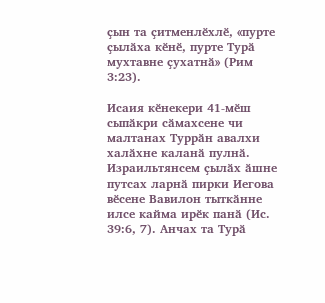ҫын та ҫитменлӗхлӗ, «пурте ҫылӑха кӗнӗ, пурте Турӑ мухтавне ҫухатнӑ» (Рим 3:23).

Исаия кӗнекери 41-мӗш сыпӑкри сӑмахсене чи малтанах Туррӑн авалхи халӑхне каланӑ пулнӑ. Израильтянсем ҫылӑх ӑшне путсах ларнӑ пирки Иегова вӗсене Вавилон тыткӑнне илсе кайма ирӗк панӑ (Ис. 39:6, 7). Анчах та Турӑ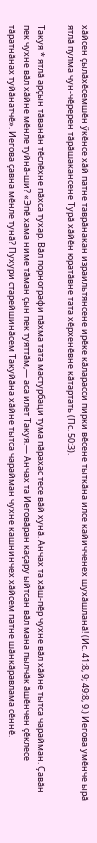хӑйсен ҫылӑхӗсемшӗн ӳкӗнсе хӑй патне таврӑнакан израильтянсене ирӗке кӑларасси пирки вӗсене тыткӑна илсе кайичченех шухӑшланӑ! (Ис. 41:8, 9; 49:8, 9.) Иегова умӗнче ырӑ ятлӑ пулма чун-чӗререн тӑрӑшакансене Турӑ хӑйӗн юратӑвне тата хӗрхенӗвне кӑтартать (Пс. 50:3).

Такуя * ятлӑ арҫын тӑванӑн тӗслӗхне пӑхса тухар. Вӑл порнографи пӑхма тата мастурбаци тума пӑрахас тесе вӑй хунӑ. Анчах та хӑш-пӗр чухне вӑл хӑйне тытса чарайман. Ҫавӑн пек чухне вӑл хӑйне мӗнле туйнӑ-ши? «Эпӗ хама ниме тӑман ҫын пек туяттӑм,— аса илет Такуя.— Анчах та Иеговӑран каҫару ыйтсан вӑл мана пылчӑк ӑшӗнчен ҫӗклесе тӑратнӑнах туйӑнатчӗ». Иегова ҫавна мӗнле тунӑ? Пухури старейшинӑсем Такуйӑна хӑйне тытса чарайман чухне кашнинчех хӑйсем патне шӑнкӑравлама сӗннӗ.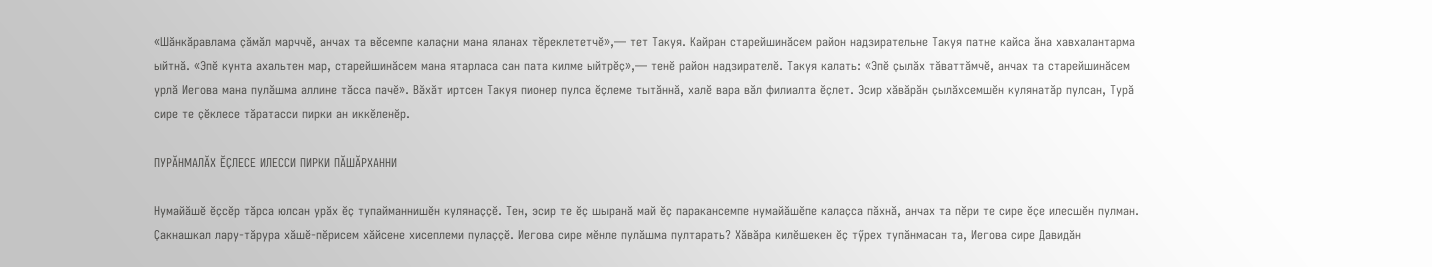«Шӑнкӑравлама ҫӑмӑл марччӗ, анчах та вӗсемпе калаҫни мана яланах тӗреклететчӗ»,— тет Такуя. Кайран старейшинӑсем район надзирательне Такуя патне кайса ӑна хавхалантарма ыйтнӑ. «Эпӗ кунта ахальтен мар, старейшинӑсем мана ятарласа сан пата килме ыйтрӗҫ»,— тенӗ район надзирателӗ. Такуя калать: «Эпӗ ҫылӑх тӑваттӑмчӗ, анчах та старейшинӑсем урлӑ Иегова мана пулӑшма аллине тӑсса пачӗ». Вӑхӑт иртсен Такуя пионер пулса ӗҫлеме тытӑннӑ, халӗ вара вӑл филиалта ӗҫлет. Эсир хӑвӑрӑн ҫылӑхсемшӗн кулянатӑр пулсан, Турӑ сире те ҫӗклесе тӑратасси пирки ан иккӗленӗр.

ПУРӐНМАЛӐХ ӖҪЛЕСЕ ИЛЕССИ ПИРКИ ПӐШӐРХАННИ

Нумайӑшӗ ӗҫсӗр тӑрса юлсан урӑх ӗҫ тупайманнишӗн кулянаҫҫӗ. Тен, эсир те ӗҫ шыранӑ май ӗҫ паракансемпе нумайӑшӗпе калаҫса пӑхнӑ, анчах та пӗри те сире ӗҫе илесшӗн пулман. Ҫакнашкал лару-тӑрура хӑшӗ-пӗрисем хӑйсене хисеплеми пулаҫҫӗ. Иегова сире мӗнле пулӑшма пултарать? Хӑвӑра килӗшекен ӗҫ тӳрех тупӑнмасан та, Иегова сире Давидӑн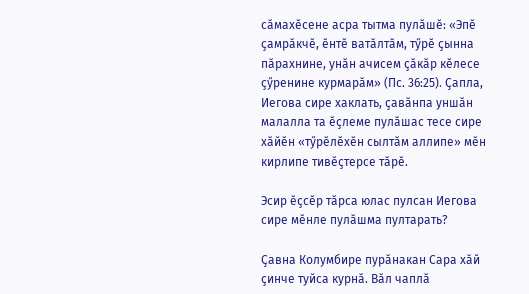сӑмахӗсене асра тытма пулӑшӗ: «Эпӗ ҫамрӑкчӗ, ӗнтӗ ватӑлтӑм, тӳрӗ ҫынна пӑрахнине, унӑн ачисем ҫӑкӑр кӗлесе ҫӳренине курмарӑм» (Пс. 36:25). Ҫапла, Иегова сире хаклать, ҫавӑнпа уншӑн малалла та ӗҫлеме пулӑшас тесе сире хӑйӗн «тӳрӗлӗхӗн сылтӑм аллипе» мӗн кирлипе тивӗҫтерсе тӑрӗ.

Эсир ӗҫсӗр тӑрса юлас пулсан Иегова сире мӗнле пулӑшма пултарать?

Ҫавна Колумбире пурӑнакан Сара хӑй ҫинче туйса курнӑ. Вӑл чаплӑ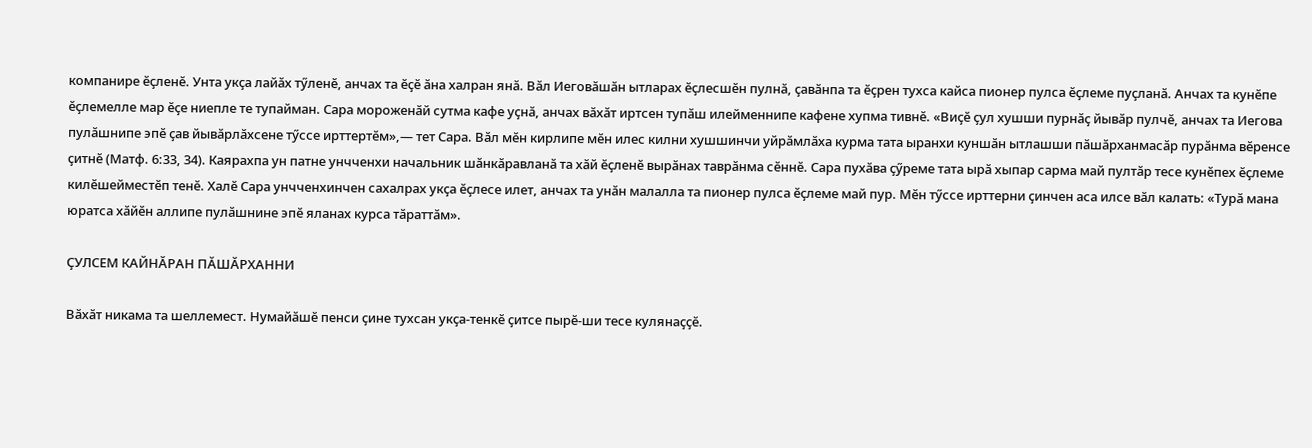компанире ӗҫленӗ. Унта укҫа лайӑх тӳленӗ, анчах та ӗҫӗ ӑна халран янӑ. Вӑл Иеговӑшӑн ытларах ӗҫлесшӗн пулнӑ, ҫавӑнпа та ӗҫрен тухса кайса пионер пулса ӗҫлеме пуҫланӑ. Анчах та кунӗпе ӗҫлемелле мар ӗҫе ниепле те тупайман. Сара мороженӑй сутма кафе уҫнӑ, анчах вӑхӑт иртсен тупӑш илейменнипе кафене хупма тивнӗ. «Виҫӗ ҫул хушши пурнӑҫ йывӑр пулчӗ, анчах та Иегова пулӑшнипе эпӗ ҫав йывӑрлӑхсене тӳссе ирттертӗм»,— тет Сара. Вӑл мӗн кирлипе мӗн илес килни хушшинчи уйрӑмлӑха курма тата ыранхи куншӑн ытлашши пӑшӑрханмасӑр пурӑнма вӗренсе ҫитнӗ (Матф. 6:33, 34). Каярахпа ун патне унчченхи начальник шӑнкӑравланӑ та хӑй ӗҫленӗ вырӑнах таврӑнма сӗннӗ. Сара пухӑва ҫӳреме тата ырӑ хыпар сарма май пултӑр тесе кунӗпех ӗҫлеме килӗшейместӗп тенӗ. Халӗ Сара унчченхинчен сахалрах укҫа ӗҫлесе илет, анчах та унӑн малалла та пионер пулса ӗҫлеме май пур. Мӗн тӳссе ирттерни ҫинчен аса илсе вӑл калать: «Турӑ мана юратса хӑйӗн аллипе пулӑшнине эпӗ яланах курса тӑраттӑм».

ҪУЛСЕМ КАЙНӐРАН ПӐШӐРХАННИ

Вӑхӑт никама та шеллемест. Нумайӑшӗ пенси ҫине тухсан укҫа-тенкӗ ҫитсе пырӗ-ши тесе кулянаҫҫӗ.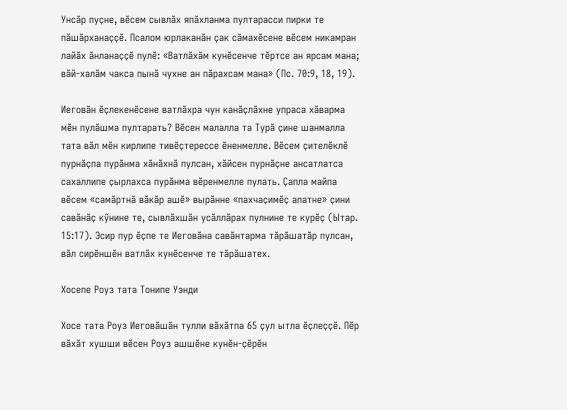Унсӑр пуҫне, вӗсем сывлӑх япӑхланма пултарасси пирки те пӑшӑрханаҫҫӗ. Псалом юрлаканӑн ҫак сӑмахӗсене вӗсем никамран лайӑх ӑнланаҫҫӗ пулӗ: «Ватлӑхӑм кунӗсенче тӗртсе ан ярсам мана; вӑй-халӑм чакса пынӑ чухне ан пӑрахсам мана» (Пс. 70:9, 18, 19).

Иеговӑн ӗҫлекенӗсене ватлӑхра чун канӑҫлӑхне упраса хӑварма мӗн пулӑшма пултарать? Вӗсен малалла та Турӑ ҫине шанмалла тата вӑл мӗн кирлипе тивӗҫтерессе ӗненмелле. Вӗсем ҫителӗклӗ пурнӑҫпа пурӑнма хӑнӑхнӑ пулсан, хӑйсен пурнӑҫне ансатлатса сахаллипе ҫырлахса пурӑнма вӗренмелле пулать. Ҫапла майпа вӗсем «самӑртнӑ вӑкӑр ашӗ» вырӑнне «пахчаҫимӗҫ апатне» ҫини савӑнӑҫ кӳнине те, сывлӑхшӑн усӑллӑрах пулнине те курӗҫ (Ытар. 15:17). Эсир пур ӗҫпе те Иеговӑна савӑнтарма тӑрӑшатӑр пулсан, вӑл сирӗншӗн ватлӑх кунӗсенче те тӑрӑшатех.

Хосепе Роуз тата Тонипе Уэнди

Хосе тата Роуз Иеговӑшӑн тулли вӑхӑтпа 65 ҫул ытла ӗҫлеҫҫӗ. Пӗр вӑхӑт хушши вӗсен Роуз ашшӗне кунӗн-ҫӗрӗн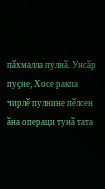пӑхмалла пулнӑ. Унсӑр пуҫне, Хосе ракпа чирлӗ пулнине пӗлсен ӑна операци тунӑ тата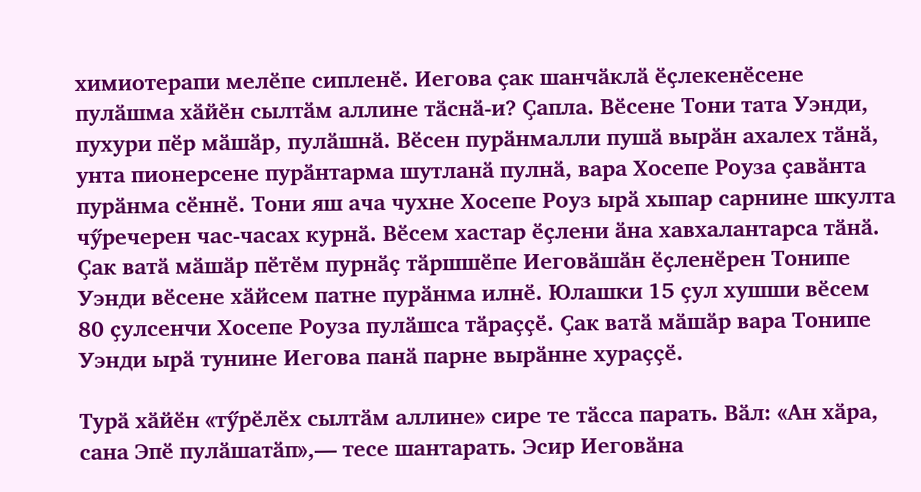химиотерапи мелӗпе сипленӗ. Иегова ҫак шанчӑклӑ ӗҫлекенӗсене пулӑшма хӑйӗн сылтӑм аллине тӑснӑ-и? Ҫапла. Вӗсене Тони тата Уэнди, пухури пӗр мӑшӑр, пулӑшнӑ. Вӗсен пурӑнмалли пушӑ вырӑн ахалех тӑнӑ, унта пионерсене пурӑнтарма шутланӑ пулнӑ, вара Хосепе Роуза ҫавӑнта пурӑнма сӗннӗ. Тони яш ача чухне Хосепе Роуз ырӑ хыпар сарнине шкулта чӳречерен час-часах курнӑ. Вӗсем хастар ӗҫлени ӑна хавхалантарса тӑнӑ. Ҫак ватӑ мӑшӑр пӗтӗм пурнӑҫ тӑршшӗпе Иеговӑшӑн ӗҫленӗрен Тонипе Уэнди вӗсене хӑйсем патне пурӑнма илнӗ. Юлашки 15 ҫул хушши вӗсем 80 ҫулсенчи Хосепе Роуза пулӑшса тӑраҫҫӗ. Ҫак ватӑ мӑшӑр вара Тонипе Уэнди ырӑ тунине Иегова панӑ парне вырӑнне хураҫҫӗ.

Турӑ хӑйӗн «тӳрӗлӗх сылтӑм аллине» сире те тӑсса парать. Вӑл: «Ан хӑра, сана Эпӗ пулӑшатӑп»,— тесе шантарать. Эсир Иеговӑна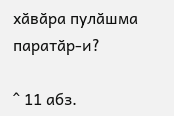хӑвӑра пулӑшма паратӑр-и?

^ 11 абз.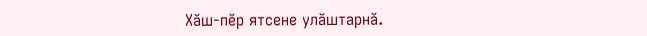Хӑш-пӗр ятсене улӑштарнӑ.